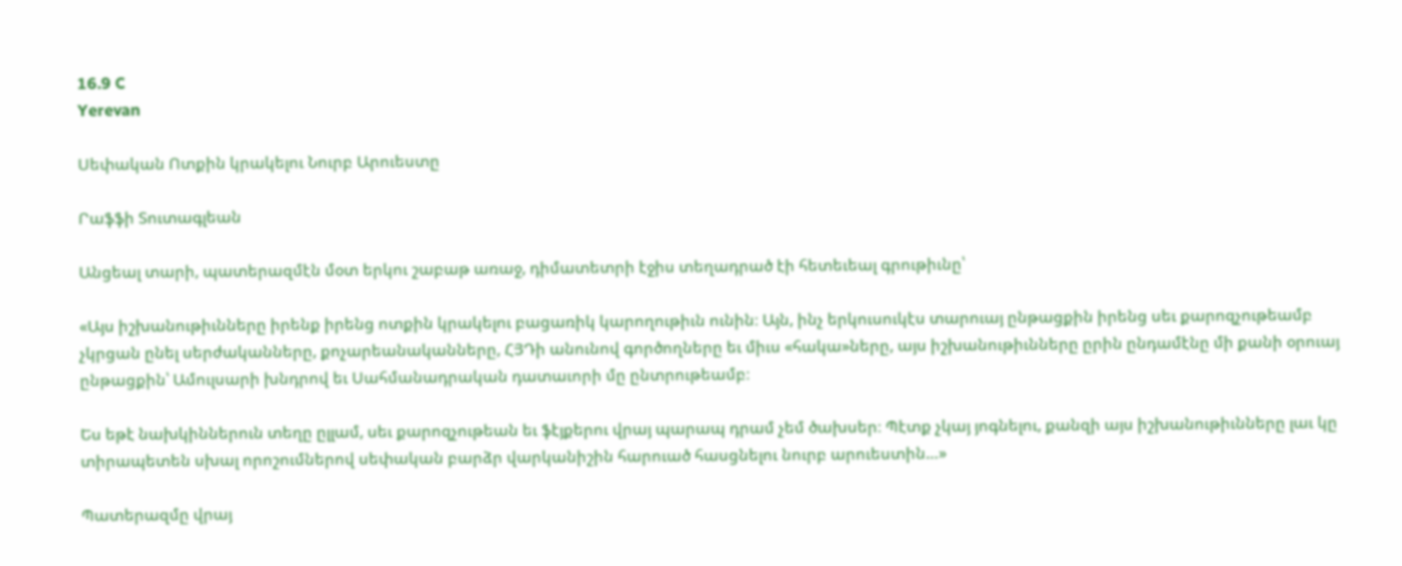16.9 C
Yerevan

Սեփական Ոտքին կրակելու Նուրբ Արուեստը

Րաֆֆի Տուտագլեան

Անցեալ տարի, պատերազմէն մօտ երկու շաբաթ առաջ, դիմատետրի էջիս տեղադրած էի հետեւեալ գրութիւնը՝

«Այս իշխանութիւնները իրենք իրենց ոտքին կրակելու բացառիկ կարողութիւն ունին։ Այն, ինչ երկուսուկէս տարուայ ընթացքին իրենց սեւ քարոզչութեամբ չկրցան ընել սերժականները, քոչարեանականները, ՀՅԴի անունով գործողները եւ միւս «հակա»ները, այս իշխանութիւնները ըրին ընդամէնը մի քանի օրուայ ընթացքին՝ Ամուլսարի խնդրով եւ Սահմանադրական դատաւորի մը ընտրութեամբ։

Ես եթէ նախկիններուն տեղը ըլլամ, սեւ քարոզչութեան եւ ֆէյքերու վրայ պարապ դրամ չեմ ծախսեր։ Պէտք չկայ յոգնելու, քանզի այս իշխանութիւնները լաւ կը տիրապետեն սխալ որոշումներով սեփական բարձր վարկանիշին հարուած հասցնելու նուրբ արուեստին…»

Պատերազմը վրայ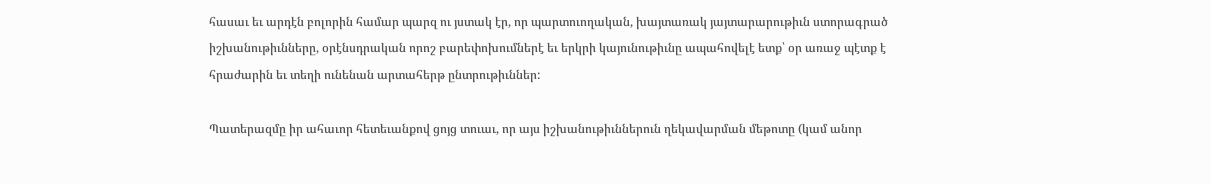հասաւ եւ արդէն բոլորին համար պարզ ու յստակ էր, որ պարտուողական, խայտառակ յայտարարութիւն ստորագրած իշխանութիւնները, օրէնսդրական որոշ բարեփոխումներէ եւ երկրի կայունութիւնը ապահովելէ ետք՝ օր առաջ պէտք է հրաժարին եւ տեղի ունենան արտահերթ ընտրութիւններ:

Պատերազմը իր ահաւոր հետեւանքով ցոյց տուաւ, որ այս իշխանութիւններուն ղեկավարման մեթոտը (կամ անոր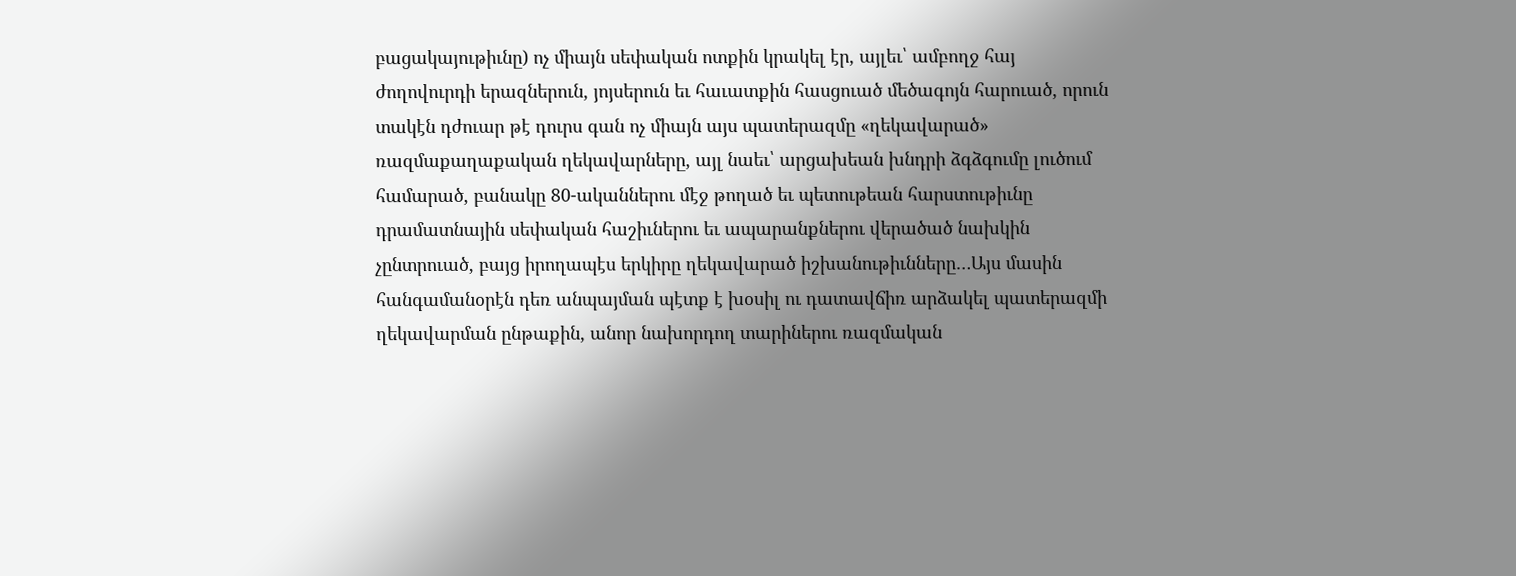բացակայութիւնը) ոչ միայն սեփական ոտքին կրակել էր, այլեւ՝ ամբողջ հայ ժողովուրդի երազներուն, յոյսերուն եւ հաւատքին հասցուած մեծագոյն հարուած, որուն տակէն դժուար թէ դուրս գան ոչ միայն այս պատերազմը «ղեկավարած» ռազմաքաղաքական ղեկավարները, այլ նաեւ՝ արցախեան խնդրի ձգձգումը լուծում համարած, բանակը 80-ականներու մէջ թողած եւ պետութեան հարստութիւնը դրամատնային սեփական հաշիւներու եւ ապարանքներու վերածած նախկին չընտրուած, բայց իրողապէս երկիրը ղեկավարած իշխանութիւնները…Այս մասին հանգամանօրէն դեռ անպայման պէտք է խօսիլ ու դատավճիռ արձակել պատերազմի ղեկավարման ընթաքին, անոր նախորդող տարիներու ռազմական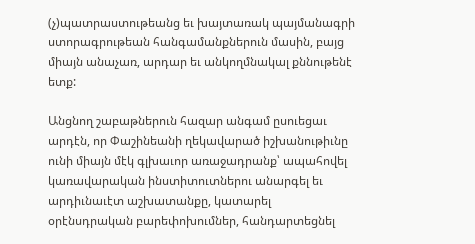(չ)պատրաստութեանց եւ խայտառակ պայմանագրի ստորագրութեան հանգամանքներուն մասին, բայց միայն անաչառ, արդար եւ անկողմնակալ քննութենէ ետք:

Անցնող շաբաթներուն հազար անգամ ըսուեցաւ արդէն, որ Փաշինեանի ղեկավարած իշխանութիւնը ունի միայն մէկ գլխաւոր առաջադրանք՝ ապահովել կառավարական ինստիտուտներու անարգել եւ արդիւնաւէտ աշխատանքը, կատարել օրէնսդրական բարեփոխումներ, հանդարտեցնել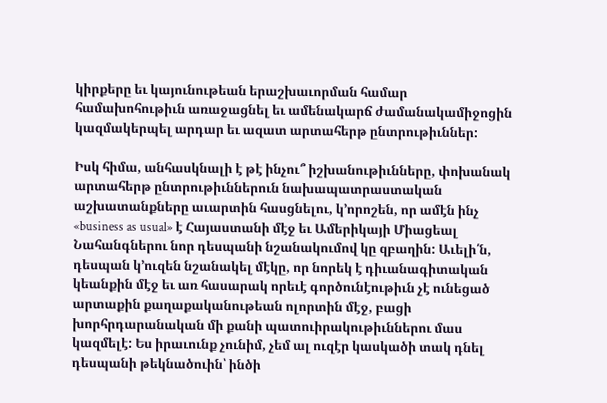կիրքերը եւ կայունութեան երաշխաւորման համար համախոհութիւն առաջացնել եւ ամենակարճ ժամանակամիջոցին կազմակերպել արդար եւ ազատ արտահերթ ընտրութիւններ:

Իսկ հիմա, անհասկնալի է թէ ինչու՞ իշխանութիւնները, փոխանակ արտահերթ ընտրութիւններուն նախապատրաստական աշխատանքները աւարտին հասցնելու, կ’որոշեն, որ ամէն ինչ «business as usual» է Հայաստանի մէջ եւ Ամերիկայի Միացեալ Նահանգներու նոր դեսպանի նշանակումով կը զբաղին: Աւելի՛ն, դեսպան կ’ուզեն նշանակել մէկը, որ նորեկ է դիւանագիտական կեանքին մէջ եւ առ հասարակ որեւէ գործունէութիւն չէ ունեցած արտաքին քաղաքականութեան ոլորտին մէջ, բացի խորհրդարանական մի քանի պատուիրակութիւններու մաս կազմելէ: Ես իրաւունք չունիմ, չեմ ալ ուզէր կասկածի տակ դնել դեսպանի թեկնածուին՝ ինծի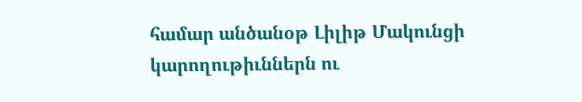համար անծանօթ Լիլիթ Մակունցի կարողութիւններն ու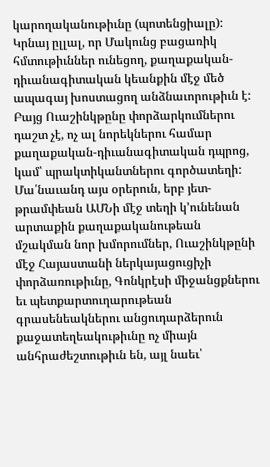կարողականութիւնը (պոտենցիալը): Կրնայ ըլլալ, որ Մակունց բացառիկ հմտութիւններ ունեցող, քաղաքական-դիւանագիտական կեանքին մէջ մեծ ապագայ խոստացող անձնաւորութիւն է: Բայց Ուաշինկթընը փորձարկումներու դաշտ չէ, ոչ ալ նորեկներու համար քաղաքական-դիւանագիտական դպրոց, կամ՝ պրակտիկանտներու գործատեղի: Մա՛նաւանդ այս օրերուն, երբ յետ-թրամփեան ԱՄՆի մէջ տեղի կ’ունենան արտաքին քաղաքականութեան մշակման նոր խմորումներ, Ուաշինկթընի մէջ Հայաստանի ներկայացուցիչի փորձառութիւնը, Գոնկրէսի միջանցքներու եւ պետքարտուղարութեան գրասենեակներու անցուդարձերուն քաջատեղեակութիւնը ոչ միայն անհրաժեշտութիւն են, այլ նաեւ՝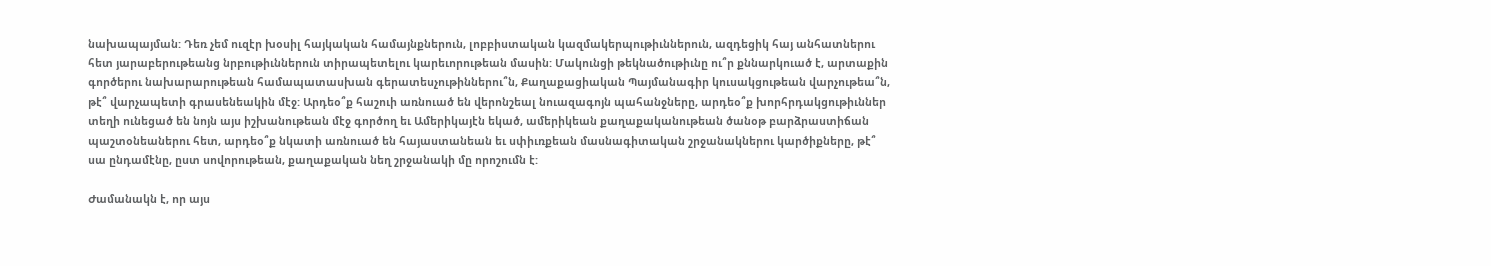նախապայման: Դեռ չեմ ուզէր խօսիլ հայկական համայնքներուն, լոբբիստական կազմակերպութիւններուն, ազդեցիկ հայ անհատներու հետ յարաբերութեանց նրբութիւններուն տիրապետելու կարեւորութեան մասին: Մակունցի թեկնածութիւնը ու՞ր քննարկուած է, արտաքին գործերու նախարարութեան համապատասխան գերատեսչութիններու՞ն, Քաղաքացիական Պայմանագիր կուսակցութեան վարչութեա՞ն, թէ՞ վարչապետի գրասենեակին մէջ: Արդեօ՞ք հաշուի առնուած են վերոնշեալ նուազագոյն պահանջները, արդեօ՞ք խորհրդակցութիւններ տեղի ունեցած են նոյն այս իշխանութեան մէջ գործող եւ Ամերիկայէն եկած, ամերիկեան քաղաքականութեան ծանօթ բարձրաստիճան պաշտօնեաներու հետ, արդեօ՞ք նկատի առնուած են հայաստանեան եւ սփիւռքեան մասնագիտական շրջանակներու կարծիքները, թէ՞ սա ընդամէնը, ըստ սովորութեան, քաղաքական նեղ շրջանակի մը որոշումն է:

Ժամանակն է, որ այս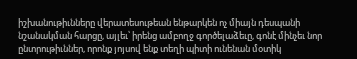իշխանութիւնները վերատեսութեան ենթարկեն ոչ միայն դեսպանի նշանակման հարցը, այլեւ՝ իրենց ամբողջ գործելաձեւը, գոնէ մինչեւ նոր ընտրութիւններ, որոնք յոյսով ենք տեղի պիտի ունենան մօտիկ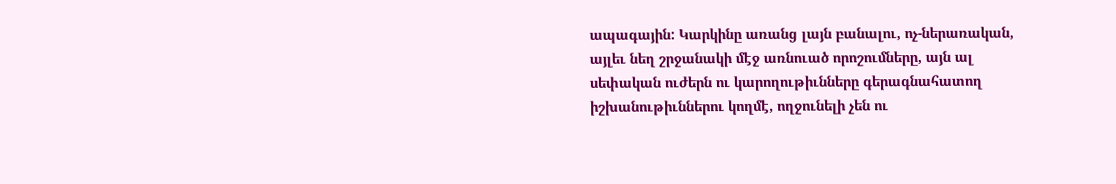ապագային: Կարկինը առանց լայն բանալու, ոչ-ներառական, այլեւ նեղ շրջանակի մէջ առնուած որոշումները, այն ալ սեփական ուժերն ու կարողութիւնները գերագնահատող իշխանութիւններու կողմէ, ողջունելի չեն ու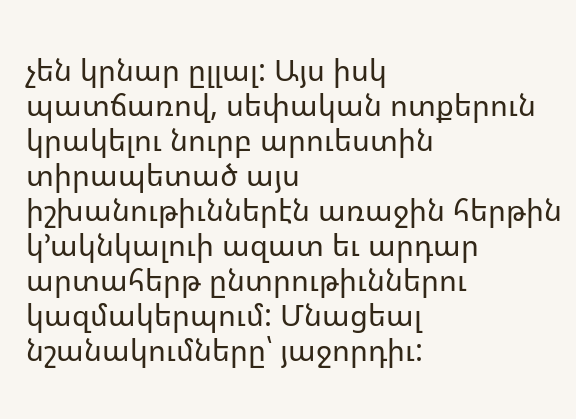չեն կրնար ըլլալ: Այս իսկ պատճառով, սեփական ոտքերուն կրակելու նուրբ արուեստին տիրապետած այս իշխանութիւններէն առաջին հերթին կ’ակնկալուի ազատ եւ արդար արտահերթ ընտրութիւններու կազմակերպում: Մնացեալ նշանակումները՝ յաջորդիւ: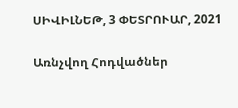ՍԻՎԻԼՆԵԹ, 3 ՓԵՏՐՈՒԱՐ, 2021

Առնչվող Հոդվածներ